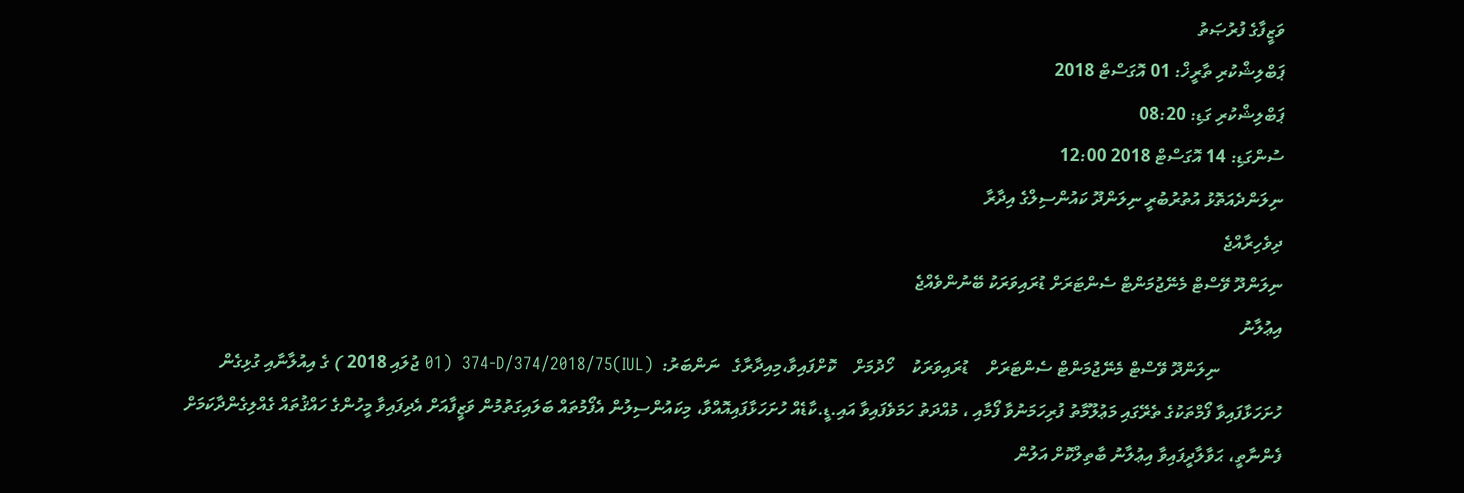ވަޒީފާގެ ފުރުޞަތު
ޕަބްލިޝްކުރި ތާރީޚް: 01 އޮގަސްޓް 2018
ޕަބްލިޝްކުރި ގަޑި: 08:20
ސުންގަޑި: 14 އޮގަސްޓް 2018 12:00
ނިލަންދެއަތޮޅު އުތުރުބުރީ ނިލަންދޫ ކައުންސިލްގެ އިދާރާ
ދިވެހިރާއްޖެ
ނިލަންދޫ ވޭސްޓް މެނޭޖުމަންޓް ސެންޓަރަށް ޑުރައިވަރަކު ބޭނުންވެއްޖެ
އިޢުލާނު
              ނިލަންދޫ ވޭސްޓް މެނޭޖުމަންޓް ސެންޓަރަށް    ޑުރައިވަރަކު    ހޯދުމަށް    ކޮށްފައިވާ،މިއިދާރާގެ   ނަންބަރު:  (IUL)374-D/374/2018/75  (01 ޖުލައި 2018 ) ގެ އިއުލާނާއި ގުޅިގެން ހުށަހަޅާފައިވާ ފޯމްތަކުގެ ތެރޭގައި މަޢުލޫމާތު ފުރިހަމަނުވާ ފޯމާއި ، މުއްދަތު ހަމަވެފައިވާ އައި.ޑީ.ކާޑެއް ހުށަހަޅާފައިއޮއްވާ، މިކައުންސިލުން އެފޯމުތައް ބަލައިގަތުމުން ވަޒީފާއަށް އެދިފައިވާ މީހުންގެ ހައްޤުތައް ގެއްލިގެންދާކަމަށް ފެންނާތީ، ޙަވާލާދީފައިވާ އިޢުލާނު ބާތިލްކޮށް އަލުން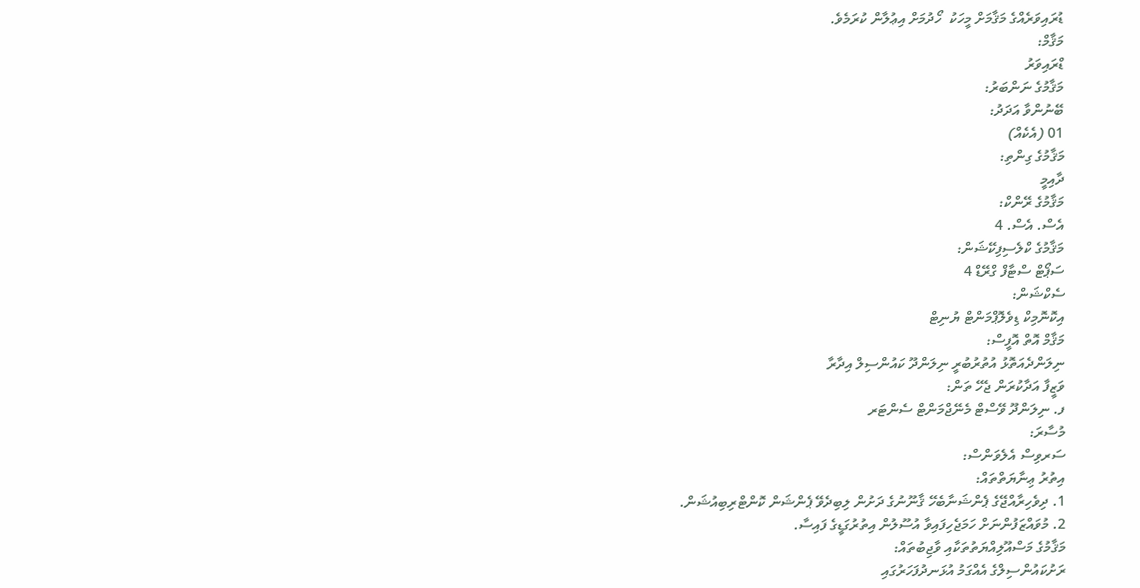ޑުރައިވަރެއްގެ މަޤާމަށް މީހަކު  ހޯދުމަށް އިޢުލާން ކުރަމެވެ.
މަޤާމް:
ޑްރައިވަރު
މަޤާމުގެ ނަންބަރު:
ބޭނުންވާ އަދަދު:
01 (އެކެއް)
މަޤާމުގެ ގިންތި:
ދާއިމީ
މަޤާމުގެ ރޭންކް:
އެސް. އެސް. 4
މަޤާމުގެ ކްލެސިފިކޭޝަން:
ސަޕޯޓް ސްޓާފް ގްރޭޑް 4
ސެކްޝަން:
އިކޮނޮމިކް ޑިވެލޮޕްމަންޓް ޔުނިޓް
މަޤާމް އޮތް އޮފީސް:
ނިލަންދެއަތޮޅު އުތުރުބުރީ ނިލަންދޫ ކައުންސިލް އިދާރާ
ވަޒީފާ އަދާކުރަން ޖެހޭ ތަން:
ފ. ނިލަންދޫ ވޭސްޓް މެނޭޖްމަންޓް ސެންޓަރ
މުސާރަ:
ސަރވިސް އެލެވަންސް:
އިތުރު ޢިނާޔަތްތައް:
1. ދިވެހިރާއްޖޭގެ ޕެންޝަނާބެހޭ ޤާނޫނުގެ ދަށުން ލިބިދެވޭ ޕެންޝަން ކޮންޓްރިބިއުޝަން.
2. މުވައްޒަފުންނަށް ހަމަޖެހިފައިވާ އުސޫލުން އިތުރުގަޑީގެ ފައިސާ.
މަޤާމުގެ މަސްއޫލިއްޔަތުތަކާއި ވާޖިބުތައް:
ރަށުކައުންސިލްގެ އެއްގަމު އުޅަނދުފަހަރުގައި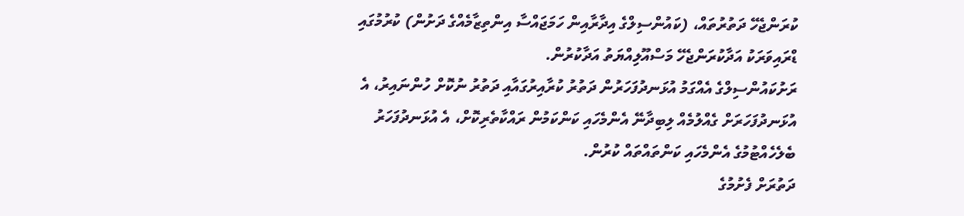ކުރަންޖެހޭ ދަތުރުތައް، (ކައުންސިލްގެ އިދާރާއިން ހަމަޖައްސާ އިންތިޒާމެއްގެ ދަށުން) ކުރުމުގައި ޑްރައިވަރަކު އަދާކުރަންޖެހޭ މަސްއޫލިއްޔަތު އަދާކުރުން.
ރަށުކައުންސިލްގެ އެއްގަމު އުޅަނދުފަހަރުން ދަތުރު ކުރާއިރުގައާއި ދަތުރު ނުކޮށް ހުންނައިރު، އެ އުޅަނދުފަހަރަށް ގެއްލުމެއް ލިބިދާނޭ އެންމެހައި ކަންކަމުން ރައްކާތެރިކޮށް، އެ އުޅަނދުފަހަރު ބެލެހެއްޓުމުގެ އެންމެހައި ކަންތައްތައް ކުރުން.
ދަތުރަށް ފެށުމުގެ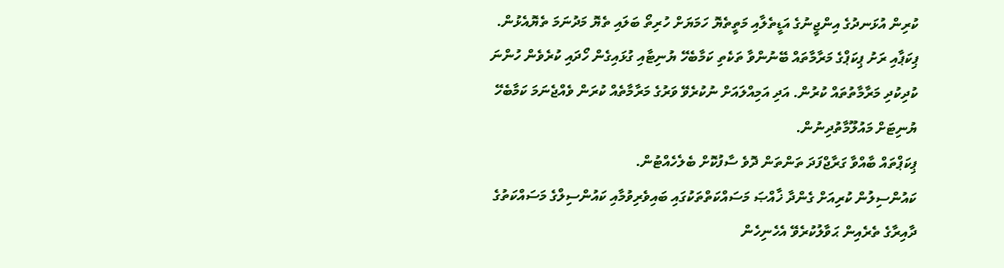ކުރިން އުޅަނދުގެ އިންޖީނުގެ އަޑީތެލާއި މަތީތެޔޮ ހަމަޔަށް ހުރިތޯ ބަލައި ތެޔޮ މަދުނަމަ ތެޔޮއެޅުން.
ޕިކަޕާއި ރަށު ޕިކަޕްގެ މަރާމާތައް ބޭނުންވާ ތަކެތި ކަމާބެހޭ ޔުނިޓާއި ގުޅައިގެން ހޯދައި ކުރެވެން ހުންނަ ކުދިކުދި މަރާމާތުތައް ކުރުން. އަދި އަމިއްލައަށް ނުކުރެވޭ ވަރުގެ މަރާމާތެއް ކުރަން ވެއްޖެނަމަ ކަމާބެހޭ ޔުނިޓަށް މައުލޫމާތުދިނުން.
ޕިކަޕްތައް ބާއްވާ ގަރާޖްފަދަ ތަންތަން ދޮވެ ސާފުކޮށް ބެލެހެއްޓުން.
ކައުންސިލުން ކުރިއަށް ގެންދާ ޚާއްޞަ މަސައްކަތްތަކުގައި ބައިވެރިވުމާއި ކައުންސިލްގެ މަސައްކަތުގެ ދާއިރާގެ ތެރެއިން ޙަވާލުކުރެވޭ އެހެނިހެން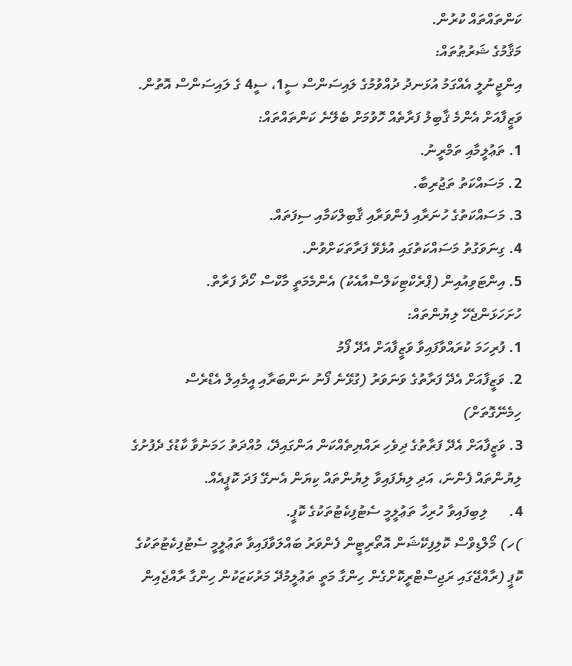ކަންތައްތައް ކުރުން.
މަޤާމުގެ ޝަރުޠުތައް:
އިންޖީނުލީ އެއްގަމު އުޅަނދު ދުއްވުމުގެ ލައިސަންސް ސީ1، ސީ4 ގެ ލައިސަންސް އޮތުން.
ވަޒީފާއަށް އެންމެ ޤާބިލު ފަރާތެއް ހޮވުމަށް ބެލޭނެ ކަންތައްތައް:
1. ތަޢުލީމާއި ތަމްރީނު.
2. މަސައްކަތު ތަޖުރިބާ.
3. މަސައްކަތުގެ ހުނަރާއި ފެންވަރާއި ޤާބިލްކަމާއި ސިފަތައް.
4. ގިނަވަގުތު މަސައްކަތުގައި އުޅެވޭ ފަރާތަކަށްވުން.
5. އިންޓަވިއުއިން (ޕްރެކްޓިކަލްސްއާއެކު) އެންމެމަތީ މާކްސް ހޯދާ ފަރާތް.
ހުށަހަޅަންޖެހޭ ލިޔުންތައް:
1. ފުރިހަމަ ކުރައްވާފައިވާ ވަޒީފާއަށް އެދޭ ފޯމު
2. ވަޒީފާއަށް އެދޭ ފަރާތުގެ ވަނަވަރު (ގުޅޭނެ ފޯނު ނަންބަރާއި އީމެއިލް އެޑްރެސް ހިމެނޭގޮތަށް)
3. ވަޒީފާއަށް އެދޭ ފަރާތުގެ ދިވެހި ރައްޔިތެއްކަން އަންގައިދޭ، މުއްދަތު ހަމަނުވާ ކާޑުގެ ދެފުށުގެ ލިޔުންތައް ފެންނަ، އަދި ލިޔެފައިވާ ލިޔުންތައް ކިޔަން އެނގޭ ފަދަ ކޮޕީއެއް.
4.      ލިބިފައިވާ ހުރިހާ ތަޢުލީމީ ސެޓުފިކެޓުތަކުގެ ކޮޕީ.
)ހ) މޯލްޑިވްސް ކޮލިފިކޭޝަން އޮތޯރިޓީން ފެންވަރު ބައްލަވާފައިވާ ތަޢުލީމީ ސެޓުފިކެޓުތަކުގެ ކޮޕީ (ރާއްޖޭގައި ރަޖިސްޓްރީކޮށްގެން ހިންގާ މަތީ ތަޢުލީމުދޭ މަރުކަޒަކުން ހިންގާ ރާއްޖެއިން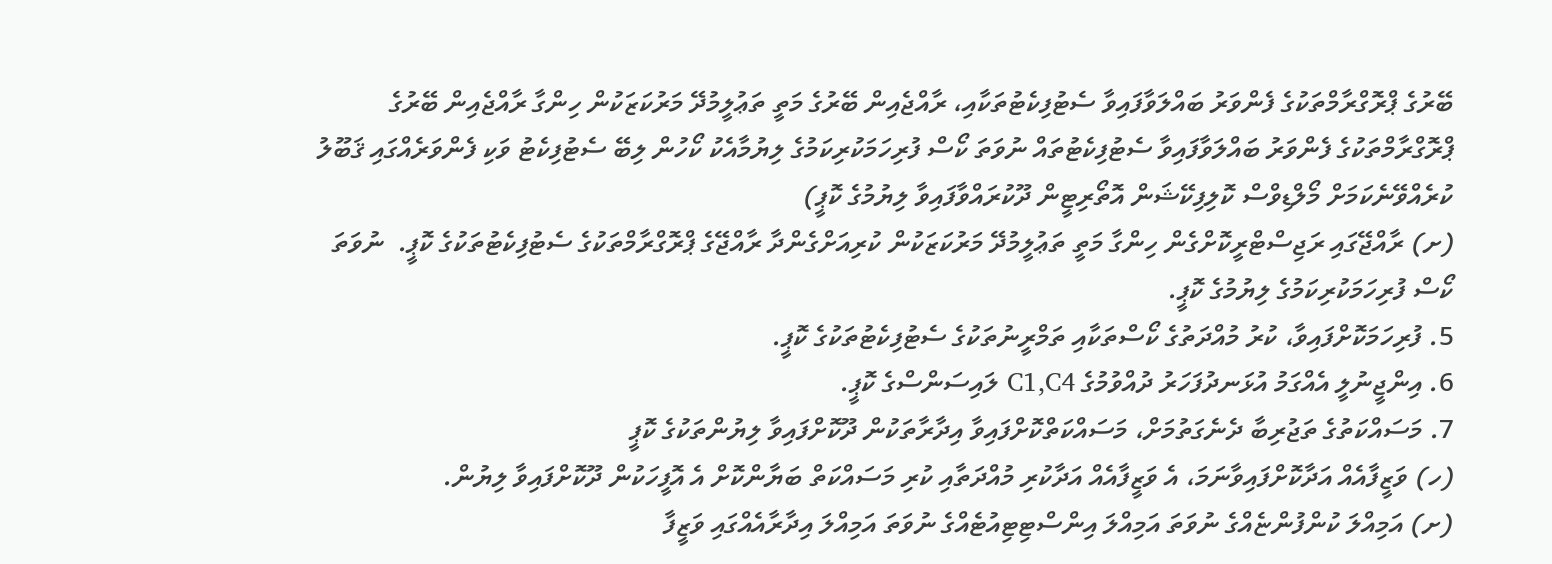ބޭރުގެ ޕްރޮގްރާމްތަކުގެ ފެންވަރު ބައްލަވާފައިވާ ސެޓުފިކެޓުތަކާއި، ރާއްޖެއިން ބޭރުގެ މަތީ ތަޢުލީމުދޭ މަރުކަޒަކުން ހިންގާ ރާއްޖެއިން ބޭރުގެ ޕްރޮގްރާމްތަކުގެ ފެންވަރު ބައްލަވާފައިވާ ސެޓުފިކެޓުތައް ނުވަތަ ކޯސް ފުރިހަމަކުރިކަމުގެ ލިޔުމާއެކު ކޯހުން ލިބޭ ސެޓުފިކެޓު ވަކި ފެންވަރެއްގައި ޤަބޫލު ކުރެއްވޭނެކަމަށް މޯލްޑިވްސް ކޮލިފިކޭޝަން އޮތޯރިޓީން ދޫކުރައްވާފައިވާ ލިޔުމުގެ ކޮޕީ)
(ށ) ރާއްޖޭގައި ރަޖިސްޓްރީކޮށްގެން ހިންގާ މަތީ ތަޢުލީމުދޭ މަރުކަޒަކުން ކުރިއަށްގެންދާ ރާއްޖޭގެ ޕްރޮގްރާމްތަކުގެ ސެޓުފިކެޓުތަކުގެ ކޮޕީ.  ނުވަތަ ކޯސް ފުރިހަމަކުރިކަމުގެ ލިޔުމުގެ ކޮޕީ.
5. ފުރިހަމަކޮށްފައިވާ، ކުރު މުއްދަތުގެ ކޯސްތަކާއި ތަމްރީނުތަކުގެ ސެޓުފިކެޓުތަކުގެ ކޮޕީ.
6. އިންޖީނުލީ އެއްގަމު އުޅަނދުފަހަރު ދުއްވުމުގެ C1,C4 ލައިސަންސްގެ ކޮޕީ.
7. މަސައްކަތުގެ ތަޖުރިބާ ދެނެގަތުމަށް، މަސައްކަތްކޮށްފައިވާ އިދާރާތަކުން ދޫކޮށްފައިވާ ލިޔުންތަކުގެ ކޮޕީ
(ހ) ވަޒީފާއެއް އަދާކޮށްފައިވާނަމަ، އެ ވަޒީފާއެއް އަދާކުރި މުއްދަތާއި ކުރި މަސައްކަތް ބަޔާންކޮށް އެ އޮފީހަކުން ދޫކޮށްފައިވާ ލިޔުން.
(ށ) އަމިއްލަ ކުންފުންޏެއްގެ ނުވަތަ އަމިއްލަ އިންސްޓިޓިއުޓެއްގެ ނުވަތަ އަމިއްލަ އިދާރާއެއްގައި ވަޒީފާ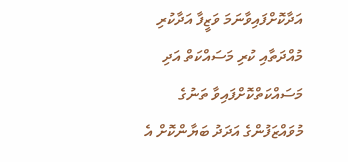އަދާކޮށްފައިވާނަމަ ވަޒީފާ އަދާކުރި މުއްދަތާއި ކުރި މަސައްކަތް އަދި މަސައްކަތްކޮށްފައިވާ ތަނުގެ މުވައްޒަފުންގެ އަދަދު ބަޔާންކޮށް އެ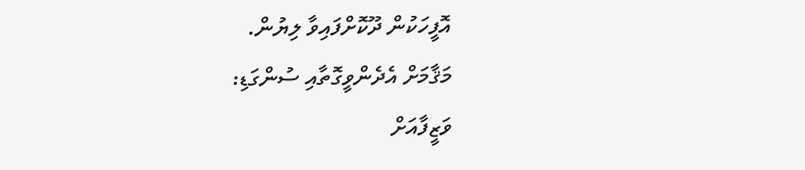އޮފީހަކުން ދޫކޮށްފައިވާ ލިޔުން.
މަޤާމަށް އެދެންވީގޮތާއި ސުންގަޑި:
ވަޒީފާއަށް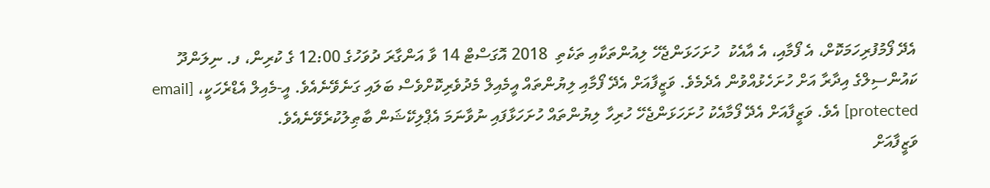އެދޭ ފޯމުފުރިހަމަކޮށް، އެ ފޯމާއި، އެ އާއެކު  ހުށަހަޅަންޖެހޭ ލިއުންތަކާއި ތަކެތި  2018 އޮގަސްޓް 14 ވާ އަންގާރަ ދުވަހުގެ 12:00 ގެ ކުރިން، ފ. ނިލަންދޫ ކައުންސިލްގެ އިދާރާ އަށް ހުށަހެޅުއްވުން އެދެމެވެ. ވަޒީފާއަށް އެދޭ ފޯމާއި ލިޔުންތައް އީމެއިލް މެދުވެރިކޮށްވެސް ބަލައި ގަނެވޭނެއެވެ. އީ-މެއިލް އެޑްރެހަކީ، [email protected] އެވެ. ވަޒީފާއަށް އެދޭ ފޯމާއެކު ހުށަހަޅަންޖެހޭ ހުރިހާ ލިޔުންތައް ހުށަހަޅާފައި ނުވާނަމަ އެޕްލިކޭޝަން ބާޠިލުކުރެވޭނެއެވެ.
ވަޒީފާއަށް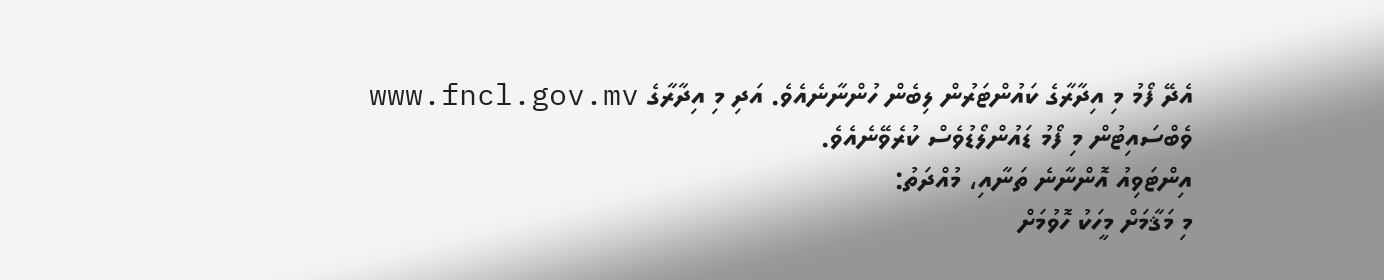އެދޭ ފޯމު މި އިދާރާގެ ކައުންޓަރުން ލިބެން ހުންނާނެއެވެ. އަދި މި އިދާރާގެ www.fncl.gov.mv ވެބްސައިޓުން މި ފޯމު ޑައުންލޯޑުވެސް ކުރެވޭނެއެވެ.
އިންޓަވިއު އޮންނާނެ ތަނާއި، މުއްދަތު:
މި މަޤާމަށް މީހަކު ހޮވުމަށް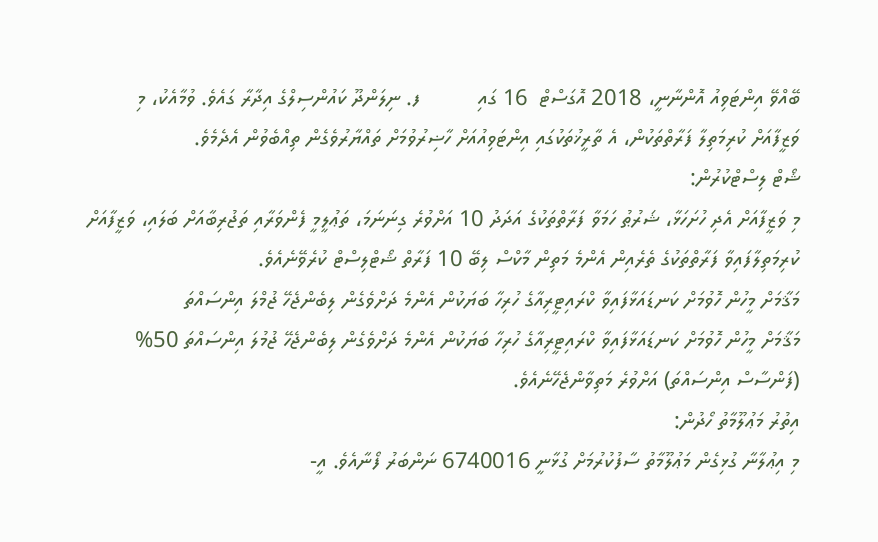ބޭއްވޭ އިންޓަވިއު އޮންނާނީ، 2018 އޮގަސްޓް  16 ގައި          ފ. ނިލަންދޫ ކައުންސިލްގެ އިދާރާ ގައެވެ. ވުމާއެކު، މި ވަޒީފާއަށް ކުރިމަތިލާ ފަރާތްތަކުން، އެ ތާރީޚުތަކުގައި އިންޓަވިއުއަށް ހާޟިރުވުމަށް ތައްޔާރުވެގެން ތިއްބެވުން އެދެމެވެ.
ޝޯޓް ލިސްޓްކުރުން:
މި ވަޒީފާއަށް އެދި ހުށަހަޅާ، ޝަރުޠު ހަމަވާ ފަރާތްތަކުގެ އަދަދު 10 އަށްވުރެ ގިނަނަމަ، ތަޢުލީމީ ފެންވަރާއި ތަޖުރިބާއަށް ބަލައި، ވަޒީފާއަށް ކުރިމަތިލާފައިވާ ފަރާތްތަކުގެ ތެރެއިން އެންމެ މަތިން މާކްސް ލިބޭ 10 ފަރާތް ޝޯޓްލިސްޓް ކުރެވޭނެއެވެ.
މަޤާމަށް މީހުން ހޮވުމަށް ކަނޑައަޅާފައިވާ ކްރައިޓީރިއާގެ ހުރިހާ ބަޔަކުން އެންމެ ދަށްވެގެން ލިބެންޖެހޭ ޖުމްލަ އިންސައްތަ
މަޤާމަށް މީހުން ހޮވުމަށް ކަނޑައަޅާފައިވާ ކްރައިޓީރިއާގެ ހުރިހާ ބަޔަކުން އެންމެ ދަށްވެގެން ލިބެންޖެހޭ ޖުމުލަ އިންސައްތަ 50% (ފަންސާސް އިންސައްތަ) އަށްވުރެ މަތިވާންޖެހޭނެއެވެ.
އިތުރު މަޢުލޫމާތު ހޯދުން:
މި އިޢުލާނާ ގުޅިގެން މަޢުލޫމާތު ސާފުކުރުމަށް ގުޅާނީ 6740016 ނަންބަރު ފޯނާއެވެ. އީ-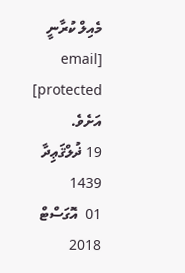މެއިލް ކުރާނީ [email protected] އަށެވެ.
19 ޛުލްޤަޢިދާ   1439
01  އޮގަސްޓް  2018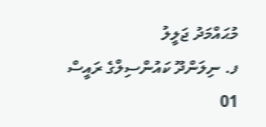މުޙައްމަދު ޖަލީލު
ފ. ނިލަންދޫ ކައުންސިލްގެ ރައީސް
01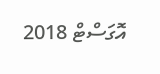އޮގަސްޓް 2018